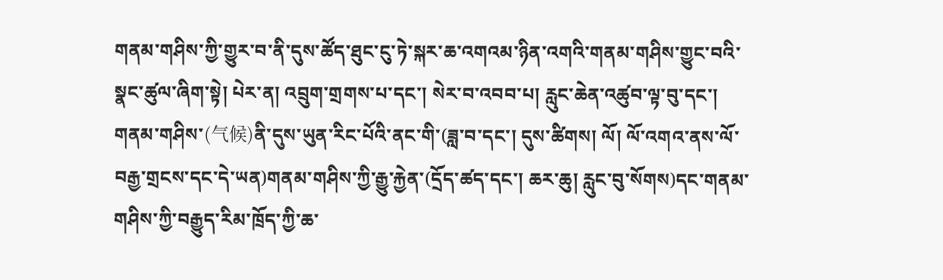གནམ་གཤིས་ཀྱི་གྱུར་བ་ནི་དུས་ཚོད་ཐུང་ངུ་ཏེ་སྐར་ཆ་འགའམ་ཉིན་འགའི་གནམ་གཤིས་གྱུང་བའི་སྣང་ཚུལ་ཞིག་སྟེ། པེར་ན། འབྲུག་གྲགས་པ་དང་། སེར་བ་འབབ་པ། རླུང་ཆེན་འཚུབ་ལྟ་བུ་དང་།
གནམ་གཤིས་(气候)ནི་དུས་ཡུན་རིང་པོའི་ནང་གི་(ཟླ་བ་དང་། དུས་ཚིགས། ལོ། ལོ་འགའ་ནས་ལོ་བརྒྱ་གྲངས་དང་དེ་ཡན)གནམ་གཤིས་ཀྱི་རྒྱུ་རྐྱེན་(དྲོད་ཚད་དང་། ཆར་ཆུ། རླུང་བུ་སོགས)དང་གནམ་གཤིས་ཀྱི་བརྒྱུད་རིམ་ཁྲོད་ཀྱི་ཆ་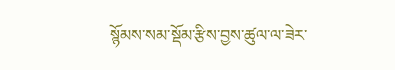སྙོམས་སམ་སྡོམ་རྩིས་བྱས་ཚུལ་ལ་ཟེར་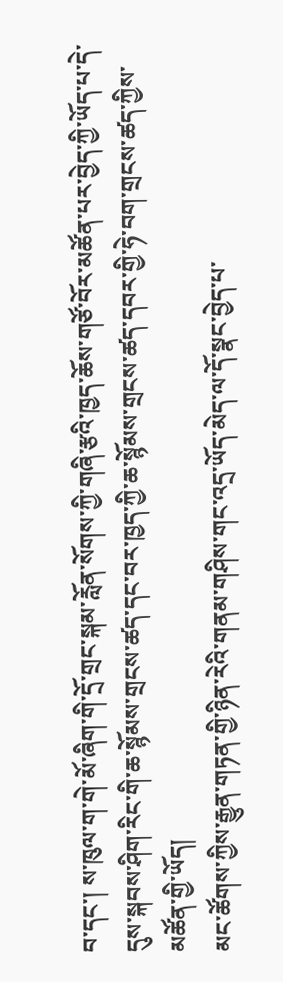བ་དང་། ས་ཁུལ་ག་གེ་མོ་ཞིག་གི་དྲོ་གྲང་སྐམ་རློན་སོགས་ཀྱི་གཞི་རྩའི་ཁྱད་ཆོས་གཙོ་བོར་མཚོན་པར་བྱེད་ཀྱི་ཡོད་པ་དེ་དུས་སྐབས་ཤིག་རིང་གི་ཆ་སྙོམས་གྲངས་ཚད་དང་བར་ཁྱད་ཀྱི་ཆ་སྙོམས་གྲངས་ཚད་དབར་གྱི་ཧེ་བག་གྲངས་ཚད་ཀྱིས་མཚོན་གྱི་ཡོད།
མང་ཚོགས་ཀྱིས་རྒྱུན་གཏན་གྱི་ཉིན་རེའི་གནམ་གཤིས་གང་འདྲ་ཡོད་མེད་ལ་དོ་སྣང་བྱེད་པ་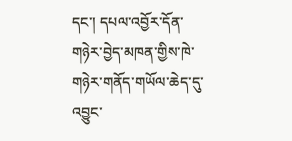དང་། དཔལ་འབྱོར་དོན་གཉེར་བྱེད་མཁན་གྱིས་ཁེ་གཉེར་གནོད་གཡོལ་ཆེད་དུ་འབྱུང་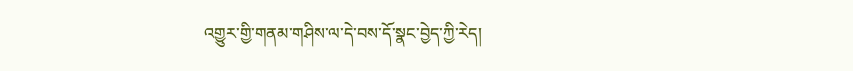འགྱུར་གྱི་གནམ་གཤིས་ལ་དེ་བས་དོ་སྣང་བྱེད་ཀྱི་རེད།